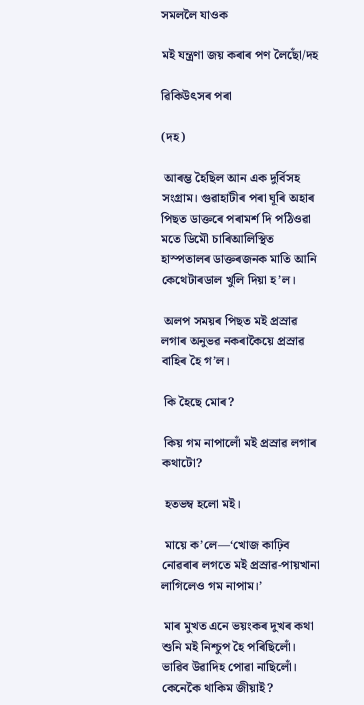সমললৈ যাওক

মই যন্ত্ৰণা জয় কৰাৰ পণ লৈছোঁ/দহ

ৱিকিউৎসৰ পৰা

(দহ)

 আৰম্ভ হৈছিল আন এক দুৰ্বিসহ সংগ্ৰাম। গুৱাহাটীৰ পৰা ঘূৰি অহাৰ পিছত ডাক্তৰে পৰামৰ্শ দি পঠিওৱা মতে ডিমৌ চাৰিআলিস্থিত হাস্পতালৰ ডাক্তৰজনক মাতি আনি কেথেটাৰডাল খুলি দিয়া হ’ল।

 অলপ সময়ৰ পিছত মই প্ৰস্ৰাৱ লগাৰ অনুভৱ নকৰাকৈয়ে প্ৰস্ৰাৱ বাহিৰ হৈ গ’ল।

 কি হৈছে মোৰ?

 কিয় গম নাপালোঁ মই প্ৰস্ৰাৱ লগাৰ কথাটো?

 হতভম্ব হলো মই।

 মায়ে ক’লে—‘খোজ কাঢ়িব নোৱৰাৰ লগতে মই প্ৰস্ৰাৱ-পায়খানা লাগিলেও গম নাপাম।’

 মাৰ মুখত এনে ভয়ংকৰ দুখৰ কথা শুনি মই নিশ্চুপ হৈ পৰিছিলোঁ। ভাৱিব উৱাদিহ পোৱা নাছিলোঁ। কেনেকৈ থাকিম জীয়াই?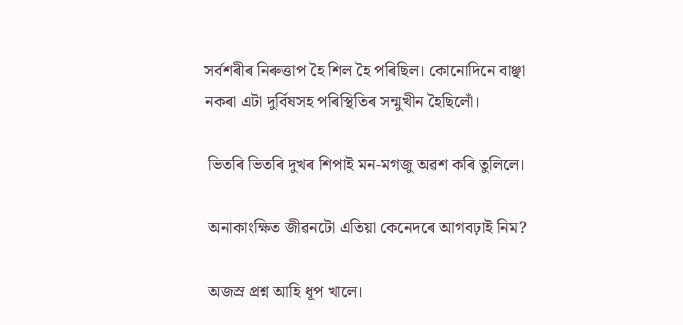সৰ্বশৰীৰ নিৰুত্তাপ হৈ শিল হৈ পৰিছিল। কোনোদিনে বাঞ্ছা নকৰা এটা দুৰ্বিষসহ পৰিস্থিতিৰ সন্মুখীন হৈছিলোঁ।

 ভিতৰি ভিতৰি দুখৰ শিপাই মন-মগজু অৱশ কৰি তুলিলে।

 অনাকাংক্ষিত জীৱনটো এতিয়া কেনেদৰে আগবঢ়াই নিম?

 অজস্ৰ প্ৰশ্ন আহি ধূপ খালে।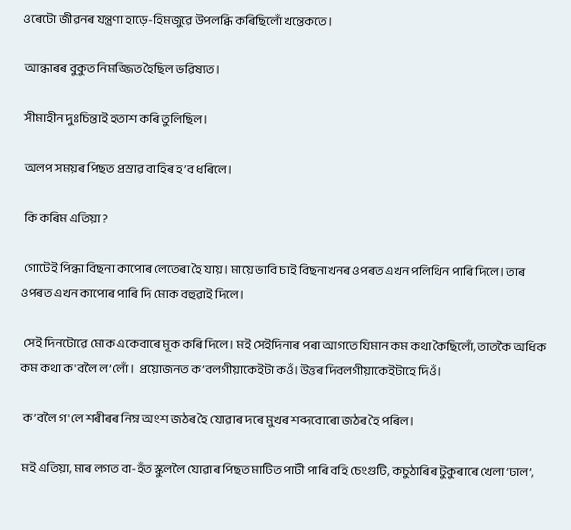ওৰেটো জীৱনৰ যন্ত্ৰণা হাড়ে-হিমজুৱে উপলব্ধি কৰিছিলোঁ খন্তেকতে।

 আন্ধাৰৰ বুকুত নিমজ্জিত হৈছিল ভৱিষ্যত।

 সীমাহীন দুঃচিন্তাই হতাশ কৰি তুলিছিল।

 অলপ সময়ৰ পিছত প্ৰস্ৰাৱ বাহিৰ হ’ব ধৰিলে।

 কি কৰিম এতিয়া?

 গোটেই পিন্ধা বিছনা কাপোৰ লেতেৰা হৈ যায়। মায়ে ভাবি চাই বিছনাখনৰ ওপৰত এখন পলিথিন পাৰি দিলে। তাৰ ওপৰত এখন কাপোৰ পাৰি দি মোক বহুৱাই দিলে।

 সেই দিনটোৱে মোক একেবাৰে মূক কৰি দিলে। মই সেইদিনাৰ পৰা আগতে যিমান কম কথা কৈছিলোঁ, তাতকৈ অধিক কম কথা ক'বলৈ ল’লোঁ।  প্ৰয়োজনত ক’বলগীয়াকেইটা কওঁ। উত্তৰ দিবলগীয়াকেইটাহে দিওঁ।

 ক’বলৈ গ'লে শৰীৰৰ নিম্ন অংশ জঠৰ হৈ যোৱাৰ দৰে মুখৰ শব্দবোৰো জঠৰ হৈ পৰিল।

 মই এতিয়া, মাৰ লগত বা-হঁত স্কুললৈ যোৱাৰ পিছত মাটিত পাটী পাৰি বহি চেংগুটি, কচুঠাৰিৰ টুকুৰাৰে খেলা ‘ঢাল’,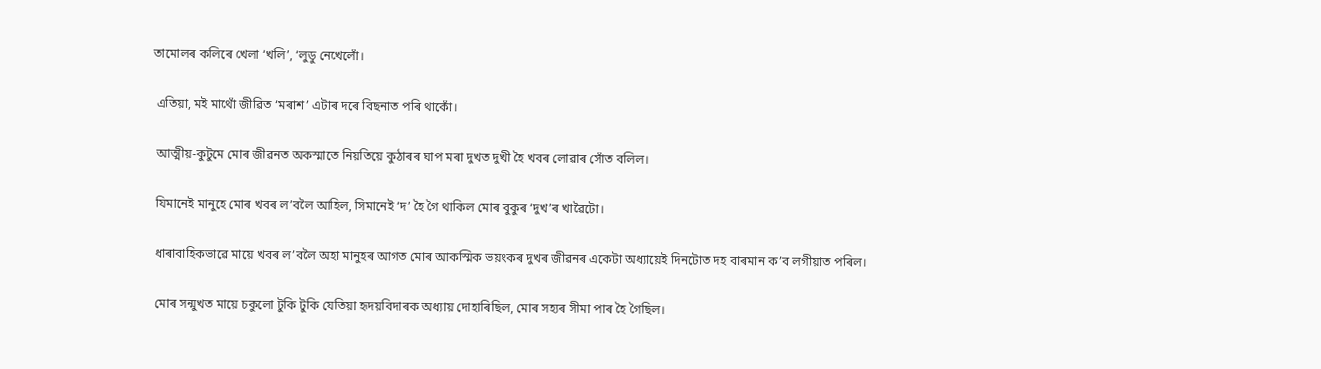তামোলৰ কলিৰে খেলা ‘খলি’, ‘লুডু নেখেলোঁ।

 এতিয়া, মই মাথোঁ জীৱিত ‘মৰাশ’ এটাৰ দৰে বিছনাত পৰি থাকোঁ।

 আত্মীয়-কুটুমে মোৰ জীৱনত অকস্মাতে নিয়তিয়ে কুঠাৰৰ ঘাপ মৰা দুখত দুখী হৈ খবৰ লোৱাৰ সোঁত বলিল।

 যিমানেই মানুহে মোৰ খবৰ ল’বলৈ আহিল, সিমানেই ‘দ’ হৈ গৈ থাকিল মোৰ বুকুৰ ‘দুখ’ৰ খাৱৈটো।

 ধাৰাবাহিকভাৱে মায়ে খবৰ ল’বলৈ অহা মানুহৰ আগত মোৰ আকস্মিক ভয়ংকৰ দুখৰ জীৱনৰ একেটা অধ্যায়েই দিনটোত দহ বাৰমান ক’ব লগীয়াত পৰিল।

 মোৰ সন্মুখত মায়ে চকুলো টুকি টুকি যেতিয়া হৃদয়বিদাৰক অধ্যায় দোহাৰিছিল, মোৰ সহ্যৰ সীমা পাৰ হৈ গৈছিল।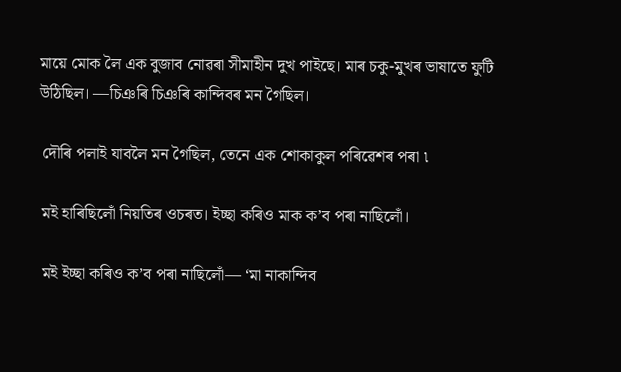মায়ে মোক লৈ এক বুজাব নোৱৰা সীমাহীন দুখ পাইছে। মাৰ চকু-মুখৰ ভাষাতে ফুটি উঠিছিল। —চিঞৰি চিঞৰি কান্দিবৰ মন গৈছিল।

 দৌৰি পলাই যাবলৈ মন গৈছিল, তেনে এক শোকাকুল পৰিৱেশৰ পৰা ৷

 মই হাৰিছিলোঁ নিয়তিৰ ওচৰত। ইচ্ছা কৰিও মাক ক’ব পৰা নাছিলোঁ।

 মই ইচ্ছা কৰিও ক’ব পৰা নাছিলোঁ— ‘মা নাকান্দিব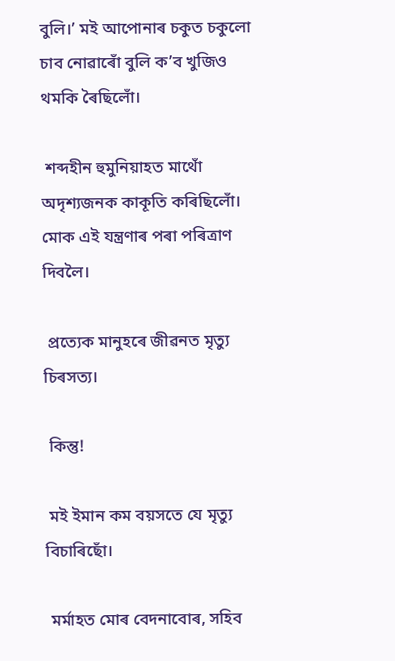বুলি।’ মই আপোনাৰ চকুত চকুলো চাব নোৱাৰোঁ বুলি ক’ব খুজিও থমকি ৰৈছিলোঁ।

 শব্দহীন হুমুনিয়াহত মাথোঁ অদৃশ্যজনক কাকূতি কৰিছিলোঁ। মোক এই যন্ত্ৰণাৰ পৰা পৰিত্ৰাণ দিবলৈ।

 প্ৰত্যেক মানুহৰে জীৱনত মৃত্যু চিৰসত্য।

 কিন্তু!

 মই ইমান কম বয়সতে যে মৃত্যু বিচাৰিছোঁ।

 মৰ্মাহত মোৰ বেদনাবোৰ, সহিব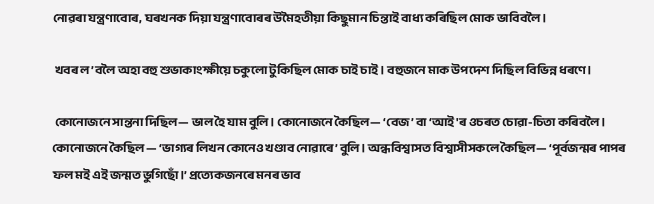নোৱৰা যন্ত্ৰণাবোৰ, ঘৰখনক দিয়া যন্ত্ৰণাবোৰৰ উমৈহতীয়া কিছুমান চিন্তাই বাধ্য কৰিছিল মোক ভাবিবলৈ।

 খবৰ ল’বলৈ অহা বহু শুভাকাংক্ষীয়ে চকুলো টুকিছিল মোক চাই চাই। বহুজনে মাক উপদেশ দিছিল বিভিন্ন ধৰণে।

 কোনোজনে সান্তনা দিছিল— ভাল হৈ যাম বুলি। কোনোজনে কৈছিল— ‘বেজ’ বা ‘আই'ৰ ওচৰত চোৱা-চিতা কৰিবলৈ। কোনোজনে কৈছিল — ‘ভাগ্যৰ লিখন কোনেও খণ্ডাব নোৱাৰে’ বুলি। অন্ধবিশ্বাসত বিশ্বাসীসকলে কৈছিল— ‘পূৰ্বজন্মৰ পাপৰ ফল মই এই জন্মত ভুগিছোঁ।’ প্ৰত্যেকজনৰে মনৰ ভাব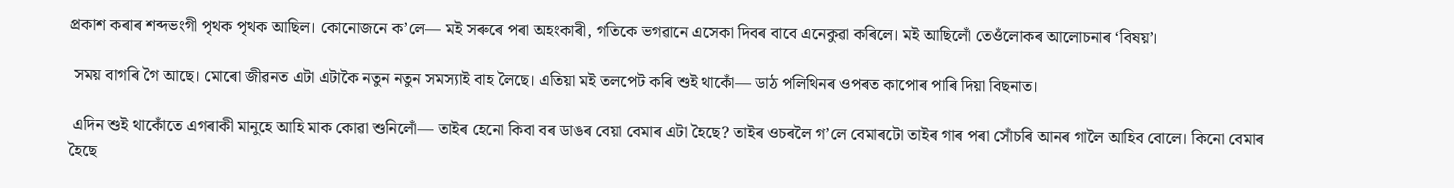প্ৰকাশ কৰাৰ শব্দভংগী পৃথক পৃথক আছিল। কোনোজনে ক’লে— মই সৰুৰে পৰা অহংকাৰী, গতিকে ভগৱানে এসেকা দিবৰ বাবে এনেকুৱা কৰিলে। মই আছিলোঁ তেওঁলোকৰ আলোচনাৰ ‘বিষয়’।

 সময় বাগৰি গৈ আছে। মোৰো জীৱনত এটা এটাকৈ নতুন নতুন সমস্যাই বাহ লৈছে। এতিয়া মই তলপেট কৰি শুই থাকোঁ— ডাঠ পলিথিনৰ ওপৰত কাপোৰ পাৰি দিয়া বিছনাত।

 এদিন শুই থাকোঁতে এগৰাকী মানুহে আহি মাক কোৱা শুনিলোঁ— তাইৰ হেনো কিবা বৰ ডাঙৰ বেয়া বেমাৰ এটা হৈছে? তাইৰ ওচৰলৈ গ’লে বেমাৰটো তাইৰ গাৰ পৰা সোঁচৰি আনৰ গালৈ আহিব বোলে। কিনো বেমাৰ হৈছে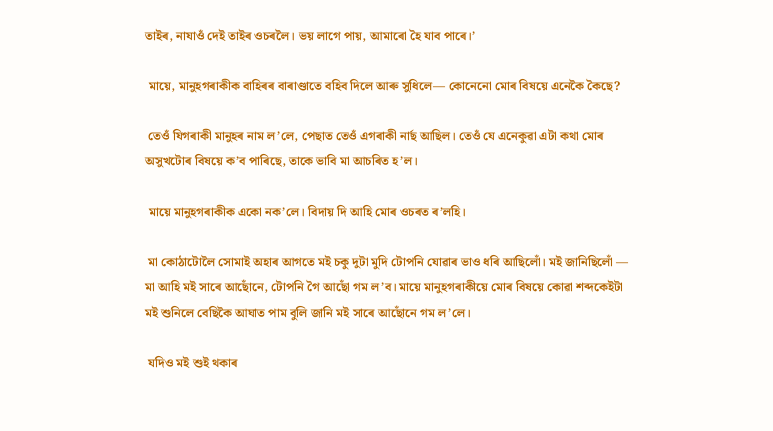তাইৰ, নাযাওঁ দেই তাইৰ ওচৰলৈ। ভয় লাগে পায়, আমাৰো হৈ যাব পাৰে।’

 মায়ে, মানুহগৰাকীক বাহিৰৰ বাৰাণ্ডাতে বহিব দিলে আৰু সুধিলে— কোনেনো মোৰ বিষয়ে এনেকৈ কৈছে?

 তেওঁ যিগৰাকী মানুহৰ নাম ল’লে, পেছাত তেওঁ এগৰাকী নাৰ্ছ আছিল। তেওঁ যে এনেকুৱা এটা কথা মোৰ অসুখটোৰ বিষয়ে ক’ব পাৰিছে, তাকে ভাবি মা আচৰিত হ’ল।

 মায়ে মানুহগৰাকীক একো নক’লে। বিদায় দি আহি মোৰ ওচৰত ৰ’লহি।

 মা কোঠাটোলৈ সোমাই অহাৰ আগতে মই চকু দুটা মুদি টোপনি যোৱাৰ ভাও ধৰি আছিলোঁ। মই জানিছিলোঁ — মা আহি মই সাৰে আছোঁনে, টোপনি গৈ আছোঁ গম ল’ব। মায়ে মানুহগৰাকীয়ে মোৰ বিষয়ে কোৱা শব্দকেইটা মই শুনিলে বেছিকৈ আঘাত পাম বুলি জানি মই সাৰে আছোঁনে গম ল’লে।

 যদিও মই শুই থকাৰ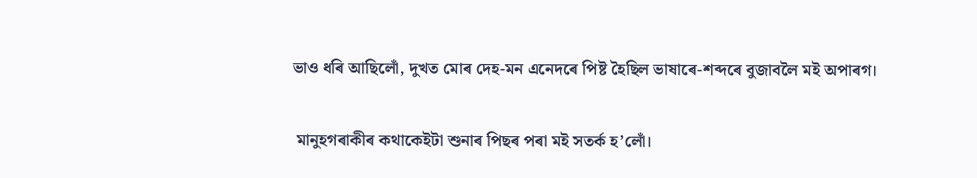ভাও ধৰি আছিলোঁ, দুখত মোৰ দেহ-মন এনেদৰে পিষ্ট হৈছিল ভাষাৰে-শব্দৰে বুজাবলৈ মই অপাৰগ।

 মানুহগৰাকীৰ কথাকেইটা শুনাৰ পিছৰ পৰা মই সতৰ্ক হ’লোঁ।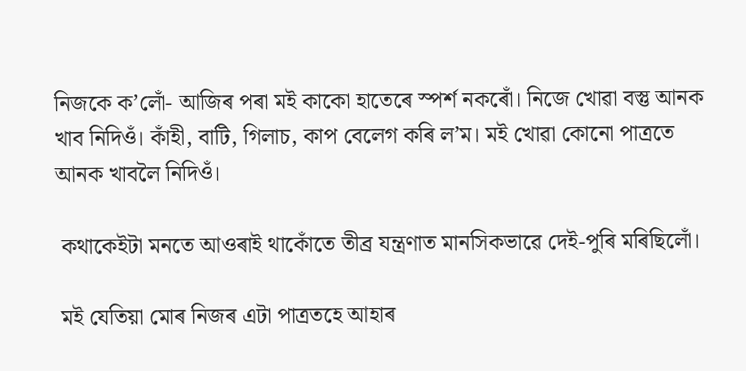নিজকে ক’লোঁ- আজিৰ পৰা মই কাকো হাতেৰে স্পৰ্শ নকৰোঁ। নিজে খোৱা বস্তু আনক খাব নিদিওঁ। কাঁহী, বাটি, গিলাচ, কাপ বেলেগ কৰি ল’ম। মই খোৱা কোনো পাত্ৰতে আনক খাবলৈ নিদিওঁ।

 কথাকেইটা মনতে আওৰাই থাকোঁতে তীব্ৰ যন্ত্ৰণাত মানসিকভাৱে দেই-পুৰি মৰিছিলোঁ।

 মই যেতিয়া মোৰ নিজৰ এটা পাত্ৰতহে আহাৰ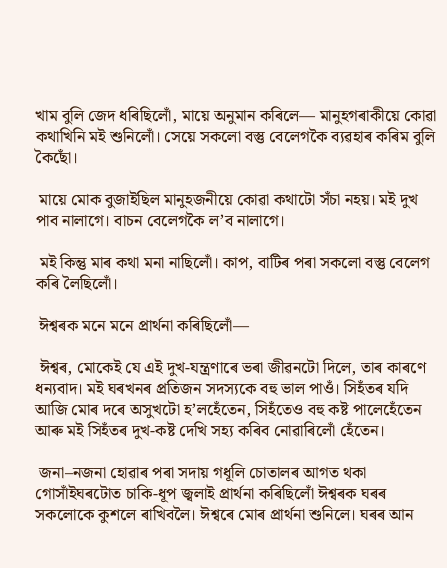খাম বুলি জেদ ধৰিছিলোঁ, মায়ে অনুমান কৰিলে— মানুহগৰাকীয়ে কোৱা কথাখিনি মই শুনিলোঁ। সেয়ে সকলো বস্তু বেলেগকৈ ব্যৱহাৰ কৰিম বুলি কৈছোঁ।

 মায়ে মোক বুজাইছিল মানুহজনীয়ে কোৱা কথাটো সঁচা নহয়। মই দুখ পাব নালাগে। বাচন বেলেগকৈ ল’ব নালাগে।

 মই কিন্তু মাৰ কথা মনা নাছিলোঁ। কাপ, বাটিৰ পৰা সকলো বস্তু বেলেগ কৰি লৈছিলোঁ।

 ঈশ্বৰক মনে মনে প্ৰাৰ্থনা কৰিছিলোঁ—

 ঈশ্বৰ, মোকেই যে এই দুখ-যন্ত্ৰণাৰে ভৰা জীৱনটো দিলে, তাৰ কাৰণে ধন্যবাদ। মই ঘৰখনৰ প্ৰতিজন সদস্যকে বহু ভাল পাওঁ। সিহঁতৰ যদি আজি মোৰ দৰে অসুখটো হ’লহেঁতেন, সিহঁতেও বহু কষ্ট পালেহেঁতেন আৰু মই সিহঁতৰ দুখ-কষ্ট দেখি সহ্য কৰিব নোৱাৰিলোঁ হেঁতেন।

 জনা–নজনা হোৱাৰ পৰা সদায় গধূলি চোতালৰ আগত থকা গোসাঁইঘৰটোত চাকি-ধূপ জ্বলাই প্ৰাৰ্থনা কৰিছিলোঁ ঈশ্বৰক ঘৰৰ সকলোকে কুশলে ৰাখিবলৈ। ঈশ্বৰে মোৰ প্ৰাৰ্থনা শুনিলে। ঘৰৰ আন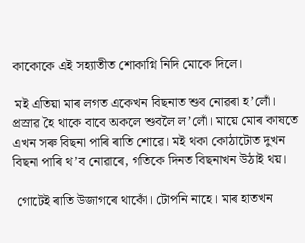কাকোকে এই সহ্যাতীত শোকাগ্নি নিদি মোকে দিলে।

 মই এতিয়া মাৰ লগত একেখন বিছনাত শুব নোৱৰা হ’লোঁ। প্ৰস্ৰাৱ হৈ থাকে বাবে অকলে শুবলৈ ল’লোঁ। মায়ে মোৰ কাষতে এখন সৰু বিছনা পাৰি ৰাতি শোৱে। মই থকা কোঠাটোত দুখন বিছনা পাৰি থ’ব নোৱাৰে, গতিকে দিনত বিছনাখন উঠাই থয়।

 গোটেই ৰাতি উজাগৰে থাকোঁ। টোপনি নাহে। মাৰ হাতখন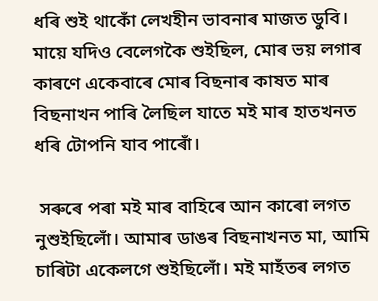ধৰি শুই থাকোঁ লেখহীন ভাবনাৰ মাজত ডুবি। মায়ে যদিও বেলেগকৈ শুইছিল, মোৰ ভয় লগাৰ কাৰণে একেবাৰে মোৰ বিছনাৰ কাষত মাৰ বিছনাখন পাৰি লৈছিল যাতে মই মাৰ হাতখনত ধৰি টোপনি যাব পাৰোঁ।

 সৰুৰে পৰা মই মাৰ বাহিৰে আন কাৰো লগত নুশুইছিলোঁ। আমাৰ ডাঙৰ বিছনাখনত মা, আমি চাৰিটা একেলগে শুইছিলোঁ। মই মাহঁতৰ লগত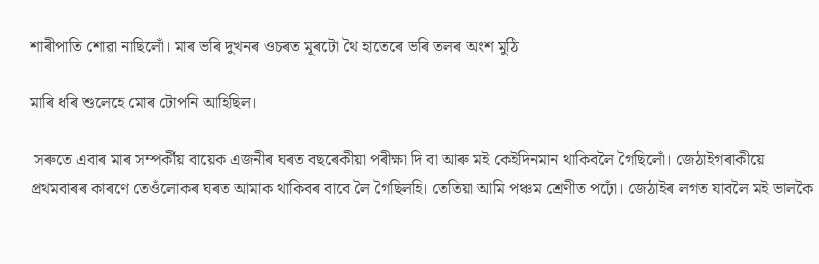শাৰীপাতি শোৱা নাছিলোঁ। মাৰ ভৰি দুখনৰ ওচৰত মূৰটো থৈ হাতেৰে ভৰি তলৰ অংশ মুঠি

মাৰি ধৰি শুলেহে মোৰ টোপনি আহিছিল।

 সৰুতে এবাৰ মাৰ সম্পৰ্কীয় বায়েক এজনীৰ ঘৰত বছৰেকীয়া পৰীক্ষা দি বা আৰু মই কেইদিনমান থাকিবলৈ গৈছিলোঁ। জেঠাইগৰাকীয়ে প্ৰথমবাৰৰ কাৰণে তেওঁলোকৰ ঘৰত আমাক থাকিবৰ বাবে লৈ গৈছিলহি। তেতিয়া আমি পঞ্চম শ্ৰেণীত পঢ়োঁ। জেঠাইৰ লগত যাবলৈ মই ভালকৈ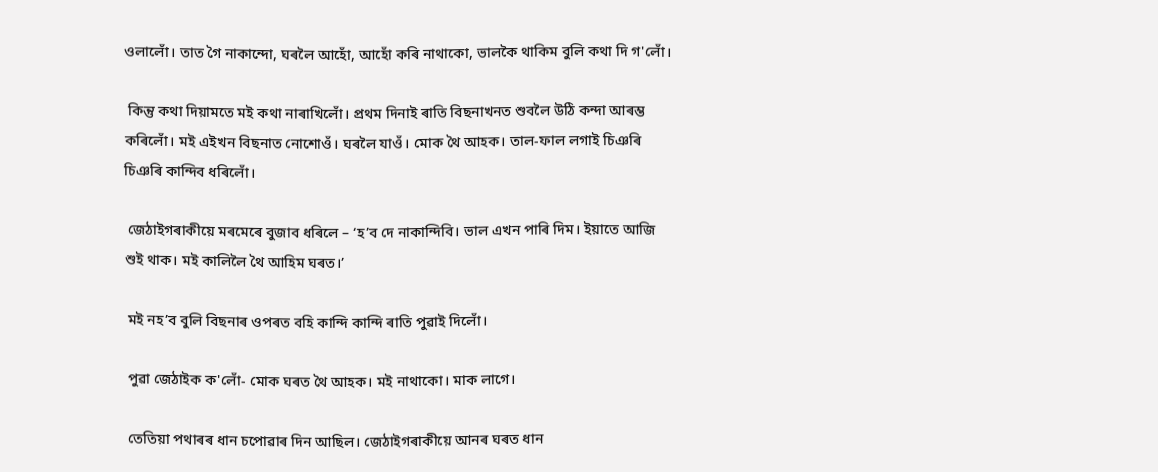ওলালোঁ। তাত গৈ নাকান্দো, ঘৰলৈ আহোঁ, আহোঁ কৰি নাথাকো, ভালকৈ থাকিম বুলি কথা দি গ'লোঁ।

 কিন্তু কথা দিয়ামতে মই কথা নাৰাখিলোঁ। প্ৰথম দিনাই ৰাতি বিছনাখনত শুবলৈ উঠি কন্দা আৰম্ভ কৰিলোঁ। মই এইখন বিছনাত নোশোওঁ। ঘৰলৈ যাওঁ। মোক থৈ আহক। তাল-ফাল লগাই চিঞৰি চিঞৰি কান্দিব ধৰিলোঁ।

 জেঠাইগৰাকীয়ে মৰমেৰে বুজাব ধৰিলে – ‘হ’ব দে নাকান্দিবি। ভাল এখন পাৰি দিম। ইয়াতে আজি শুই থাক। মই কালিলৈ থৈ আহিম ঘৰত।’

 মই নহ’ব বুলি বিছনাৰ ওপৰত বহি কান্দি কান্দি ৰাতি পুৱাই দিলোঁ।

 পুৱা জেঠাইক ক'লোঁ- মোক ঘৰত থৈ আহক। মই নাথাকো। মাক লাগে।

 তেতিয়া পথাৰৰ ধান চপোৱাৰ দিন আছিল। জেঠাইগৰাকীয়ে আনৰ ঘৰত ধান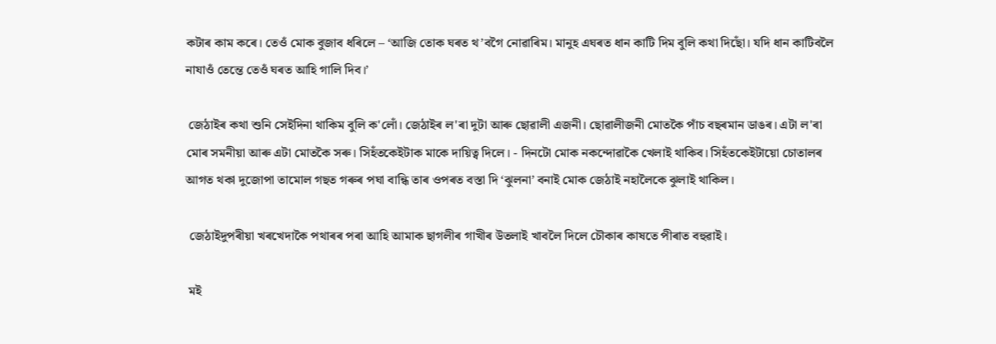কটাৰ কাম কৰে। তেওঁ মোক বুজাব ধৰিলে – ‘আজি তোক ঘৰত থ’বগৈ নোৱাৰিম। মানুহ এঘৰত ধান কাটি দিম বুলি কথা দিছোঁ। যদি ধান কাটিবলৈ নাযাওঁ তেন্তে তেওঁ ঘৰত আহি গালি দিব।’

 জেঠাইৰ কথা শুনি সেইদিনা থাকিম বুলি ক'লোঁ। জেঠাইৰ ল'ৰা দুটা আৰু ছোৱালী এজনী। ছোৱালীজনী মোতকৈ পাঁচ বছৰমান ডাঙৰ। এটা ল'ৰা মোৰ সমনীয়া আৰু এটা মোতকৈ সৰু। সিহঁতকেইটাক মাকে দায়িত্ব দিলে। - দিনটো মোক নকন্দোৱাকৈ খেলাই থাকিব। সিহঁতকেইটায়ো চোতালৰ আগত থকা দুজোপা তামোল গছত গৰুৰ পঘা বান্ধি তাৰ ওপৰত বস্তা দি ‘ঝুলনা’ বনাই মোক জেঠাই নহালৈকে ঝুলাই থাকিল।

 জেঠাইদুপৰীয়া খৰখেদাকৈ পথাৰৰ পৰা আহি আমাক ছাগলীৰ গাখীৰ উতলাই খাবলৈ দিলে চৌকাৰ কাষতে পীৰাত বহুৱাই।

 মই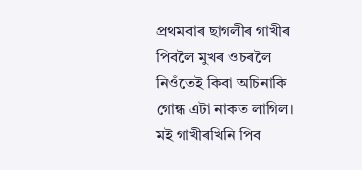প্ৰথমবাৰ ছাগলীৰ গাখীৰ পিবলৈ মুখৰ ওচৰলৈ নিওঁতেই কিবা অচিনাকি গোন্ধ এটা নাকত লাগিল। মই গাখীৰখিনি পিব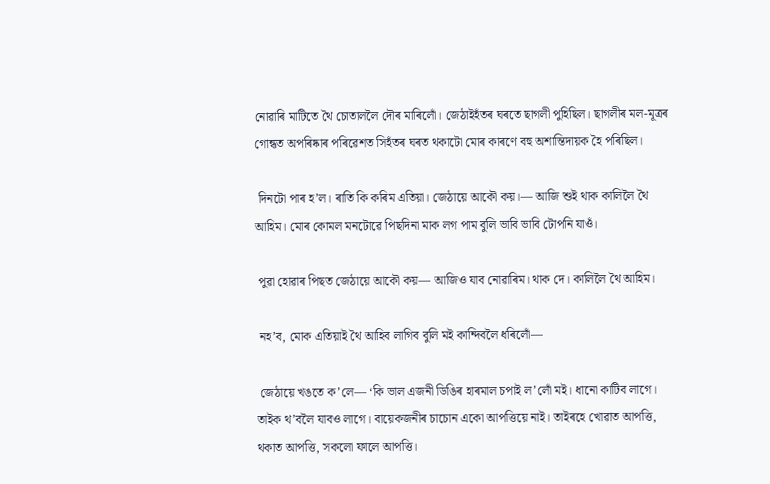নোৱাৰি মাটিতে থৈ চোতাললৈ দৌৰ মাৰিলোঁ। জেঠাইহঁতৰ ঘৰতে ছাগলী পুহিছিল। ছাগলীৰ মল-মূত্ৰৰ গোন্ধত অপৰিষ্কাৰ পৰিৱেশত সিহঁতৰ ঘৰত থকাটো মোৰ কাৰণে বহু অশান্তিদায়ক হৈ পৰিছিল।

 দিনটো পাৰ হ’ল। ৰাতি কি কৰিম এতিয়া। জেঠায়ে আকৌ কয়।— আজি শুই থাক কালিলৈ থৈ আহিম। মোৰ কোমল মনটোৱে পিছদিনা মাক লগ পাম বুলি ভাবি ভাবি টোপনি যাওঁ।

 পুৱা হোৱাৰ পিছত জেঠায়ে আকৌ কয়— আজিও যাব নোৱাৰিম। থাক দে। কালিলৈ থৈ আহিম।

 নহ’ব, মোক এতিয়াই থৈ আহিব লাগিব বুলি মই কান্দিবলৈ ধৰিলোঁ—

 জেঠায়ে খঙতে ক’লে— ‘কি ভাল এজনী ডিঙিৰ হাৰমাল চপাই ল’লোঁ মই। ধানো কাটিব লাগে। তাইক থ’বলৈ যাবও লাগে। বায়েকজনীৰ চাচোন একো আপত্তিয়ে নাই। তাইৰহে খোৱাত আপত্তি, থকাত আপত্তি, সকলো ফালে আপত্তি।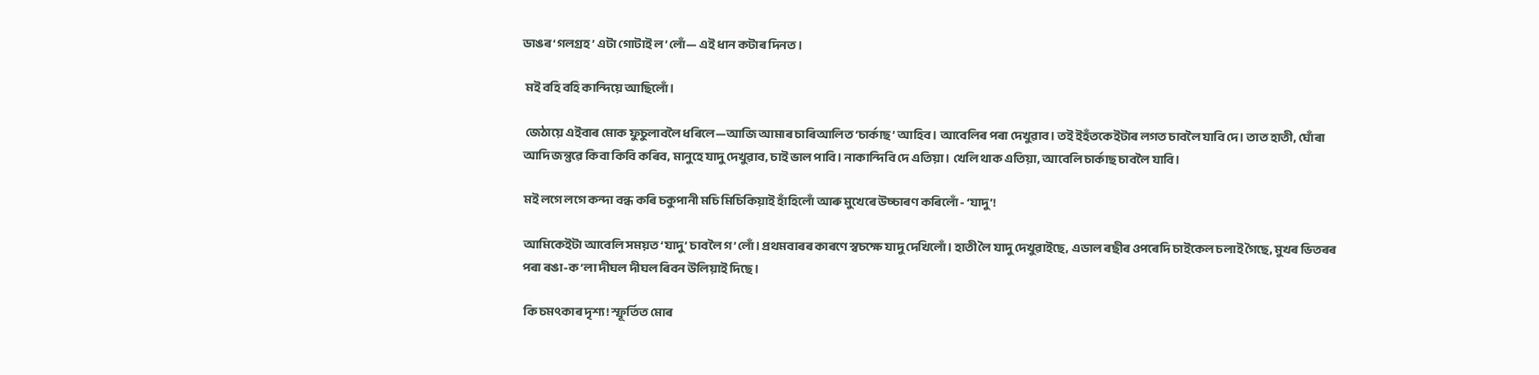ডাঙৰ ‘গলগ্ৰহ’ এটা গোটাই ল’লোঁ— এই ধান কটাৰ দিনত।

 মই বহি বহি কান্দিয়ে আছিলোঁ।

 জেঠায়ে এইবাৰ মোক ফুচুলাবলৈ ধৰিলে—আজি আমাৰ চাৰিআলিত ‘চাৰ্কাছ’ আহিব। আবেলিৰ পৰা দেখুৱাব। তই ইহঁতকেইটাৰ লগত চাবলৈ যাবি দে। তাত হাতী, ঘোঁৰা আদি জন্তুৱে কিবা কিবি কৰিব, মানুহে যাদু দেখুৱাব, চাই ভাল পাবি। নাকান্দিবি দে এতিয়া। খেলি থাক এতিয়া, আবেলি চাৰ্কাছ চাবলৈ যাবি।

 মই লগে লগে কন্দা বন্ধ কৰি চকুপানী মচি মিচিকিয়াই হাঁহিলোঁ আৰু মুখেৰে উচ্চাৰণ কৰিলোঁ - ‘যাদু’!

 আমিকেইটা আবেলি সময়ত ‘যাদু’ চাবলৈ গ’লোঁ। প্ৰথমবাৰৰ কাৰণে স্বচক্ষে যাদু দেখিলোঁ। হাতী লৈ যাদু দেখুৱাইছে, এডাল ৰছীৰ ওপৰেদি চাইকেল চলাই গৈছে, মুখৰ ভিতৰৰ পৰা ৰঙা-ক’লা দীঘল দীঘল ৰিবন উলিয়াই দিছে।

 কি চমৎকাৰ দৃশ্য! স্ফূৰ্তিত মোৰ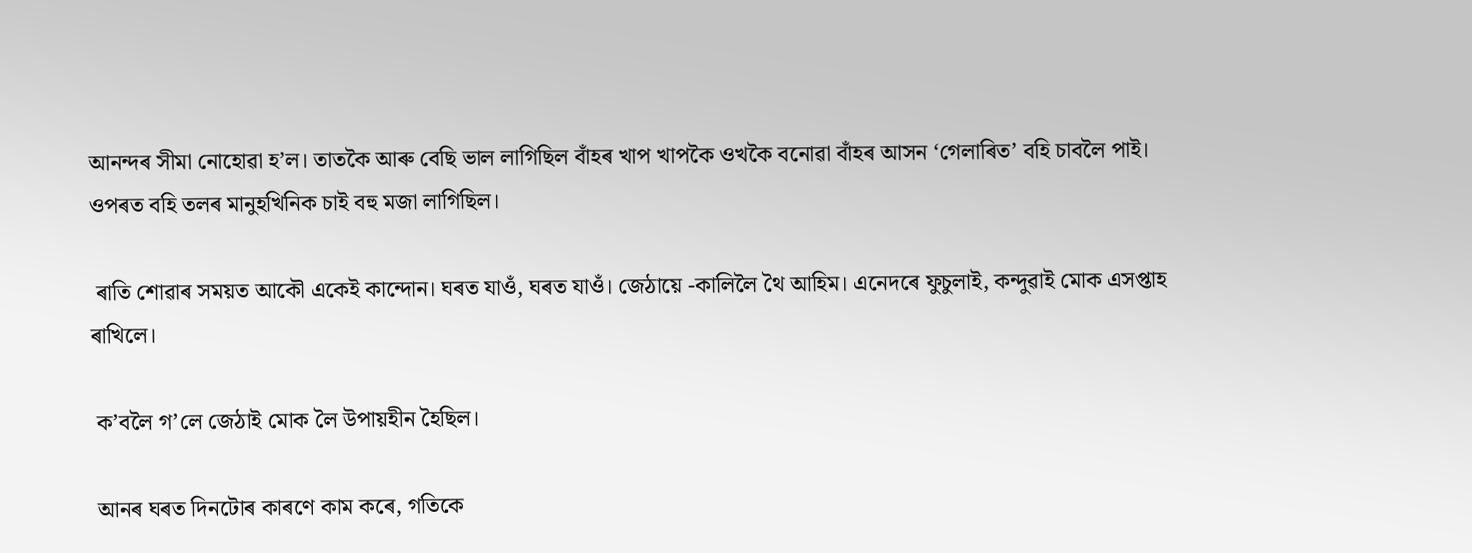আনন্দৰ সীমা নোহোৱা হ’ল। তাতকৈ আৰু বেছি ভাল লাগিছিল বাঁহৰ খাপ খাপকৈ ওখকৈ বনোৱা বাঁহৰ আসন ‘গেলাৰিত’ বহি চাবলৈ পাই। ওপৰত বহি তলৰ মানুহখিনিক চাই বহু মজা লাগিছিল।

 ৰাতি শোৱাৰ সময়ত আকৌ একেই কান্দোন। ঘৰত যাওঁ, ঘৰত যাওঁ। জেঠায়ে -কালিলৈ থৈ আহিম। এনেদৰে ফুচুলাই, কন্দুৱাই মোক এসপ্তাহ ৰাখিলে।

 ক’বলৈ গ’লে জেঠাই মোক লৈ উপায়হীন হৈছিল।

 আনৰ ঘৰত দিনটোৰ কাৰণে কাম কৰে, গতিকে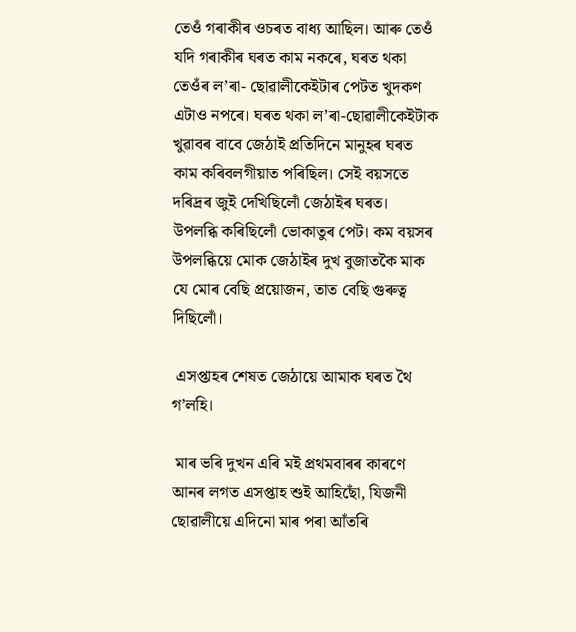তেওঁ গৰাকীৰ ওচৰত বাধ্য আছিল। আৰু তেওঁ যদি গৰাকীৰ ঘৰত কাম নকৰে, ঘৰত থকা তেওঁৰ ল’ৰা- ছোৱালীকেইটাৰ পেটত খুদকণ এটাও নপৰে। ঘৰত থকা ল’ৰা-ছোৱালীকেইটাক খুৱাবৰ বাবে জেঠাই প্ৰতিদিনে মানুহৰ ঘৰত কাম কৰিবলগীয়াত পৰিছিল। সেই বয়সতে দৰিদ্ৰৰ জুই দেখিছিলোঁ জেঠাইৰ ঘৰত। উপলব্ধি কৰিছিলোঁ ভোকাতুৰ পেট। কম বয়সৰ উপলব্ধিয়ে মোক জেঠাইৰ দুখ বুজাতকৈ মাক যে মোৰ বেছি প্ৰয়োজন, তাত বেছি গুৰুত্ব দিছিলোঁ।

 এসপ্তাহৰ শেষত জেঠায়ে আমাক ঘৰত থৈ গ’লহি।

 মাৰ ভৰি দুখন এৰি মই প্ৰথমবাৰৰ কাৰণে আনৰ লগত এসপ্তাহ শুই আহিছোঁ, যিজনী ছোৱালীয়ে এদিনো মাৰ পৰা আঁতৰি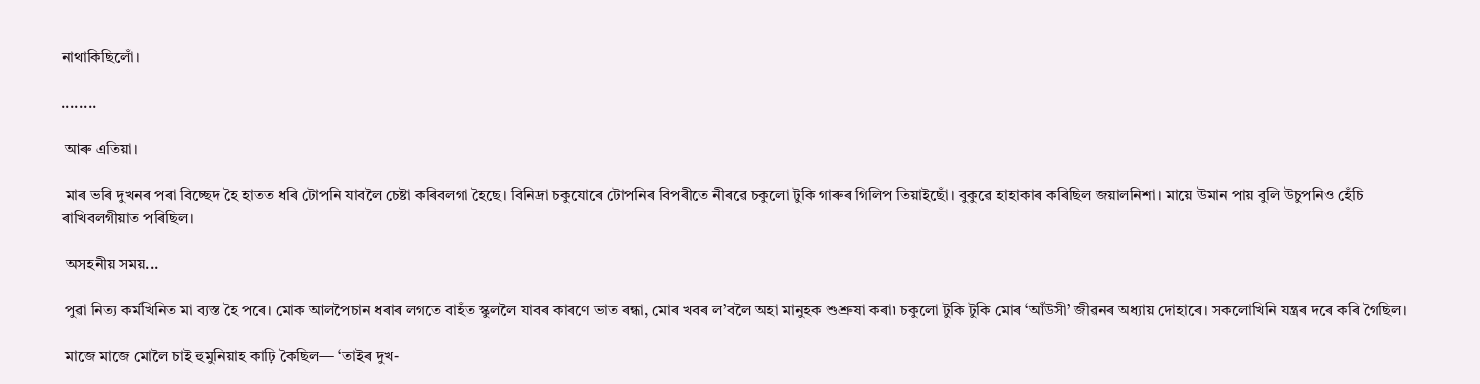নাথাকিছিলোঁ।

........

 আৰু এতিয়া।

 মাৰ ভৰি দুখনৰ পৰা বিচ্ছেদ হৈ হাতত ধৰি টোপনি যাবলৈ চেষ্টা কৰিবলগা হৈছে। বিনিদ্ৰা চকুযোৰে টোপনিৰ বিপৰীতে নীৰৱে চকুলো টুকি গাৰুৰ গিলিপ তিয়াইছোঁ। বুকুৱে হাহাকাৰ কৰিছিল জয়ালনিশা। মায়ে উমান পায় বুলি উচুপনিও হেঁচি ৰাখিবলগীয়াত পৰিছিল।

 অসহনীয় সময়...

 পুৱা নিত্য কৰ্মখিনিত মা ব্যস্ত হৈ পৰে। মোক আলপৈচান ধৰাৰ লগতে বাহঁত স্কুললৈ যাবৰ কাৰণে ভাত ৰন্ধা, মোৰ খবৰ ল’বলৈ অহা মানুহক শুশ্ৰুষা কৰা৷ চকুলো টুকি টুকি মোৰ ‘আঁউসী’ জীৱনৰ অধ্যায় দোহাৰে। সকলোখিনি যন্ত্ৰৰ দৰে কৰি গৈছিল।

 মাজে মাজে মোলৈ চাই হুমুনিয়াহ কাঢ়ি কৈছিল— ‘তাইৰ দুখ-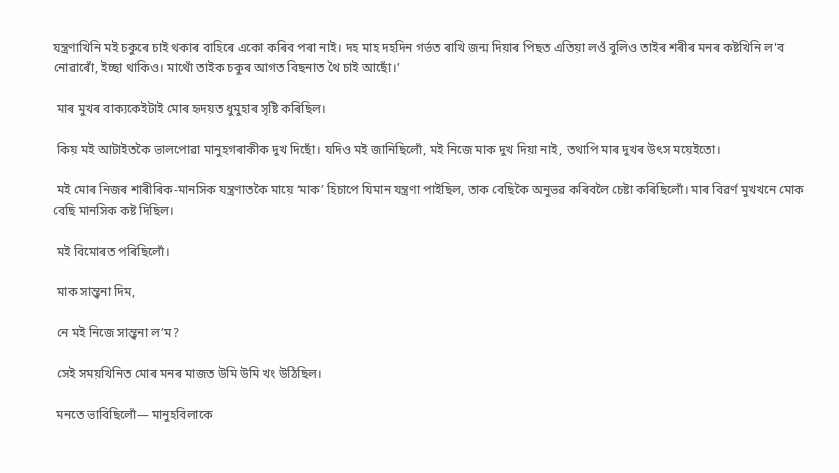যন্ত্ৰণাখিনি মই চকুৰে চাই থকাৰ বাহিৰে একো কৰিব পৰা নাই। দহ মাহ দহদিন গৰ্ভত ৰাখি জন্ম দিয়াৰ পিছত এতিয়া লওঁ বুলিও তাইৰ শৰীৰ মনৰ কষ্টখিনি ল'ব নোৱাৰোঁ, ইচ্ছা থাকিও। মাথোঁ তাইক চকুৰ আগত বিছনাত থৈ চাই আছোঁ।’

 মাৰ মুখৰ বাক্যকেইটাই মোৰ হৃদয়ত ধুমুহাৰ সৃষ্টি কৰিছিল।

 কিয় মই আটাইতকৈ ভালপোৱা মানুহগৰাকীক দুখ দিছোঁ। যদিও মই জানিছিলোঁ, মই নিজে মাক দুখ দিয়া নাই, তথাপি মাৰ দুখৰ উৎস ময়েইতো।

 মই মোৰ নিজৰ শাৰীৰিক-মানসিক যন্ত্ৰণাতকৈ মায়ে ‘মাক’ হিচাপে যিমান যন্ত্ৰণা পাইছিল, তাক বেছিকৈ অনুভৱ কৰিবলৈ চেষ্টা কৰিছিলোঁ। মাৰ বিৱৰ্ণ মুখখনে মোক বেছি মানসিক কষ্ট দিছিল।

 মই বিমোৰত পৰিছিলোঁ।

 মাক সান্ত্বনা দিম,

 নে মই নিজে সান্ত্বনা ল’ম?

 সেই সময়খিনিত মোৰ মনৰ মাজত উমি উমি খং উঠিছিল।

 মনতে ভাবিছিলোঁ— মানুহবিলাকে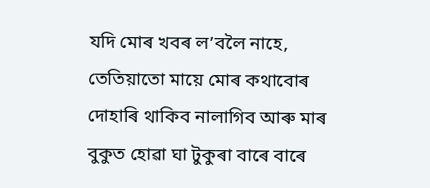যদি মোৰ খবৰ ল’বলৈ নাহে, তেতিয়াতো মায়ে মোৰ কথাবোৰ দোহাৰি থাকিব নালাগিব আৰু মাৰ বুকুত হোৱা ঘা টুকুৰা বাৰে বাৰে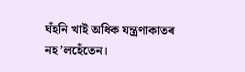ঘঁহনি খাই অধিক যন্ত্ৰণাকাতৰ নহ’লহেঁতেন।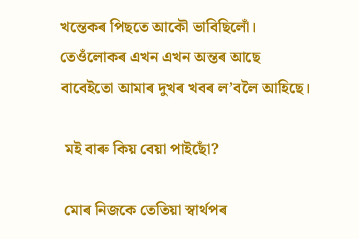খন্তেকৰ পিছতে আকৌ ভাবিছিলোঁ। তেওঁলোকৰ এখন এখন অন্তৰ আছে বাবেইতো আমাৰ দুখৰ খবৰ ল’বলৈ আহিছে।

 মই বাৰু কিয় বেয়া পাইছোঁ?

 মোৰ নিজকে তেতিয়া স্বাৰ্থপৰ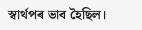স্বাৰ্থপৰ ভাব হৈছিল।